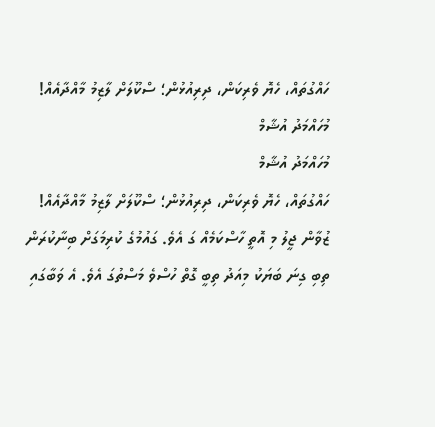ހައްގުތައް، ހެޔޮ ވެރިކަން، ދިރިއުޅުން؛ ސްކޫލަށް ލާޒިމު މާއްދާއެއް!
މުހައްމަދު އުޝާމް
މުހައްމަދު އުޝާމް
ހައްގުތައް، ހެޔޮ ވެރިކަން، ދިރިއުޅުން؛ ސްކޫލަށް ލާޒިމު މާއްދާއެއް!
ޒުވާން ޖީލު މި އޮތީ ހާސްކަމެއް ގަ އެވެ. ގައުމުގެ ކުރިމަގަށް ބިނާކުރަން ތިބި ގިނަ ބަޔަކު މިއަދު ތިބީ ގޮތް ހުސްވެ މަސްތުގަ އެވެ. އެ ވަބާގައި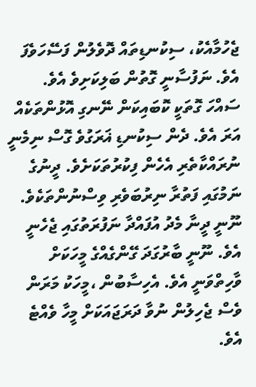ޖެހުމާއެކު، ސިކުނޑިތައް ދޮވެލުން ފަސޭހަވެފަ އެވެ. ނަފުސާނީ ގޮތުން ބަލިކަށިވެ އެވެ.
ސައްހަ ގޮތަކީ ކޮބައިކަން ނޭނގި އޮޅުންތަކެއް އަރަ އެވެ. ދެން ސިކުނޑި ޣަރަގުވެ ގޮސް ނިމެނީ ނުރައްކާތެރި އެހެން ފިކުރުތަކަށެވެ. ދީނުގެ ނަމުގައި ފަތުރާ ނިރުބަވެރި ވިސްނުންތަކެވެ. ނޫނީ ދީނާ މެދު އުފައްދާ ނަފުރަތުގައި ޖެހެނީ އެވެ. ނޫނީ ބާރުގަދަ ގޭންގެއްގެ މީހަކަށް ވާހިތްވަނީ އެވެ. އެހިސާބުން ،މީހަކު މަރަން ވެސް ޖެހިލުން ނުވާ ދަރަޖައަކަށް މީހާ ވެއްޓެ އެވެ.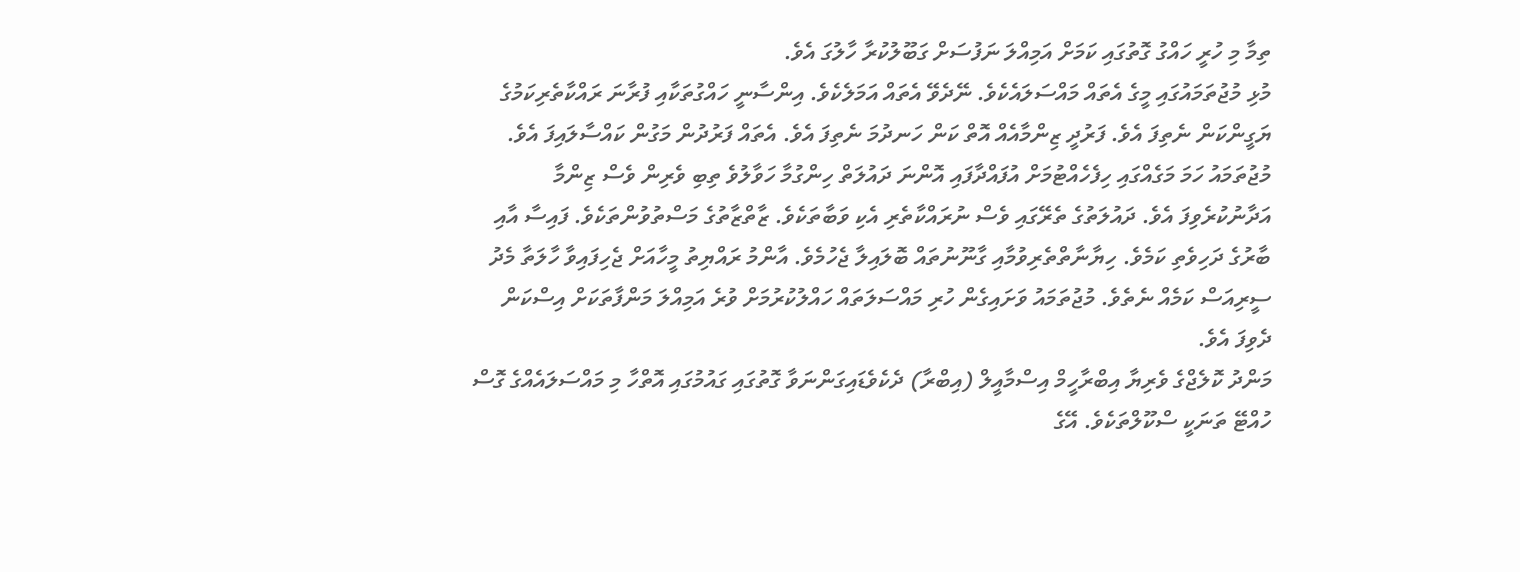ތިމާ މި ހުރީ ހައްގު ގޮތުގައި ކަމަށް އަމިއްލަ ނަފުސަށް ގަބޫލުކުރާ ހާލުގަ އެވެ.
މުޅި މުޖުތަމައުގައި މީގެ އެތައް މައްސަލައެކެވެ. ނޭދެވޭ އެތައް އަމަލެކެވެ. އިންސާނީ ހައްގުތަކާއި ފުރާނަ ރައްކާތެރިކަމުގެ ޔަގީންކަން ނެތިފަ އެވެ. ފަރުދީ ޒިންމާއެއް އޮތް ކަން ހަނދުމަ ނެތިފަ އެވެ. އެތައް ފަރުދުން މަގުން ކައްސާލައިފަ އެވެ. މުޖުތަމައު ހަމަ މަގެއްގައި ހިފެހެއްޓުމަށް އުފައްދާފައި އޮންނަ ދައުލަތް ހިންގުމާ ހަވާލުވެ ތިބި ވެރިން ވެސް ޒިންމާ އަދާނުކުރެވިފަ އެވެ. ދައުލަތުގެ ތެރޭގައި ވެސް ނުރައްކާތެރި އެކި ވަބާތަކެވެ. ޒާތްޒާތުގެ މަސްތުވުންތަކެވެ. ފައިސާ އާއި ބާރުގެ ދަހިވެތި ކަމެވެ. ހިޔާނާތްތެރިވުމާއި ގާނޫނުތައް ބޮލައިލާ ޖެހުމެވެ. އާންމު ރައްޔިތު މީހާއަށް ޖެހިފައިވާ ހާލަތާ މެދު ސީރިއަސް ކަމެއް ނެތެވެ. މުޖުތަމައު ވަށައިގެން ހުރި މައްސަލަތައް ހައްލުކުރުމަށް ވުރެ އަމިއްލަ މަންފާތަކަށް އިސްކަން ދެވިފަ އެވެ.
މަންދު ކޮލެޖްގެ ވެރިޔާ އިބްރާހީމް އިސްމާއީލް (އިބްރާ) ދެކެވެޑައިގަންނަވާ ގޮތުގައި ގައުމުގައި އޮތްހާ މި މައްސަލައެއްގެ ގޮސް ހުއްޓޭ ތަނަކީ ސްކޫލްތަކެވެ. އޭގެ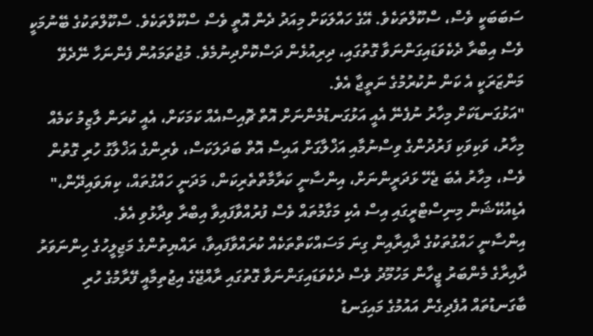ސަބަބަކީ ވެސް، ސްކޫލްތަކެވެ. އޭގެ ހައްލަކަށް މިއަދު ދެން އޮތީ ވެސް ސްކޫލްތަކެވެ. ސްކޫލްތަކުގެ ބޭނުމަކީ ވެސް އިބްރާ ދެކެވަޑައިގަންނަވާ ގޮތުގައި، ދިރިއުޅެން ދަސްކޮށްދިނުމެވެ. މުޖުތަމައުން ފެންނަހާ ނޭދެވޭ މަންޒަރަކީ އެ ކަން ނުކުރުމުގެ ނަތީޖާ އެވެ.
"އަޅުގަނޑަކަށް މިހާރު ނުފެނޭ އެއީ އަޅުގަނޑުމެންނަށް އޮތް ޗޮއިސްއެއް ކަމަކަށް، އެއީ ކުރަން ލާޒިމު ކަމެއް މިހާރު، ވަކިވަކި ފަރުދުންގެ ވިސްނުމާއި އަޚްލާގަށް އައިސް އޮތް ބަދަލަކަސް، ވެރިންގެ އަޚްލާގު ހުރި ގޮތުން ވެސް، މިހާރު އެބަ ޖެހޭ ޅަދަރީންނަށް، އިންސާނީ ކަރާމާތްތެރިކަން، މަދަނީ ހައްގުތައް، ކިޔަވައިދޭން،" އެޑިއުކޭޝަން މިނިސްޓްރީގައި އިސް އެކި މަގާމުތައް ވެސް ފުރުއްވާފައިވާ އިބްރާ ވިދާޅުވި އެވެ.
އިންސާނީ ހައްގުތަކުގެ ދާއިރާއިން ގިނަ މަސައްކަތްތަކެއް ކުރައްވާފައިވާ، ރައްޔިތުންގެ މަޖިލީހުގެ ހިންނަވަރު ދާއިރާގެ މެންބަރު ޖީހާން މަހުމޫދު ވެސް ދެކެވަޑައިގަންނަވާ ގޮތުގައި ރާއްޖޭގެ އިޖުތިމާއީ ފޭރާމުގެ ހުރި ބާގަނޑުތައް އުފެދިގެން އައުމުގެ މައިގަނޑު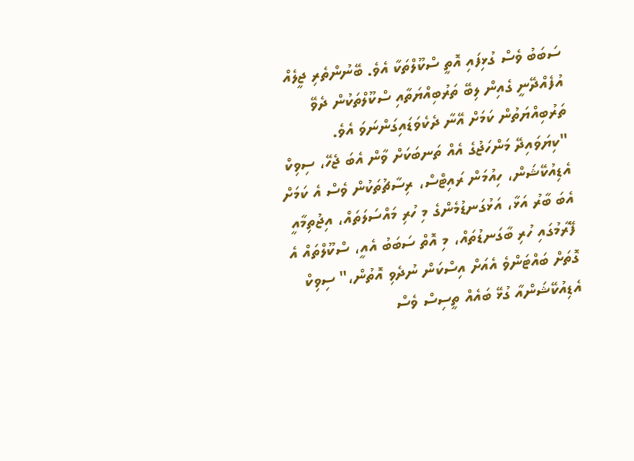ސަބަބު ވެސް ގުޅިފައި އޮތީ ސްކޫލްތަކާ އެވެ. ބޭނުންތެރި ޖީލެއް އުފެއްދޭނީ ގެއިން ލިބޭ ތަރުބިއްޔަތާއި ސްކޫލްތަކުން ދެވޭ ތަރުބިއްޔަތުން ކަމަށް އޭނާ ދެކެވަޑައިގަންނަވަ އެވެ.
"ކިޔަވައިދޭ މަންހަޖުގެ އެއް ތަނބަކަށް ވާން އެބަ ޖެހޭ، ސިވިކް އެޑިއުކޭޝަން، ހިއުމަން ރައިޓްސް، ރިސާޗުތަކުން ވެސް އެ ކަމަށް އެބަ ބާރު އަޅާ، އަޅުގަނޑުމެންގެ މި ހުރި މައްސަލަތައް، އިޖުތިމާއީ ފޭރާމުގައި ހުރި ބާގަނޑުތައް، މި އޮތް ސަބަބު އެއީ، ސްކޫލްތައް އެ ގޮތަށް ބައްޓަންވެ އެއަށް އިސްކަން ނުދެވި އޮތުން،" ސިވިކް އެޑިއުކޭޝަންއާ ގުޅޭ ބައެއް ތީސިސް ވެސް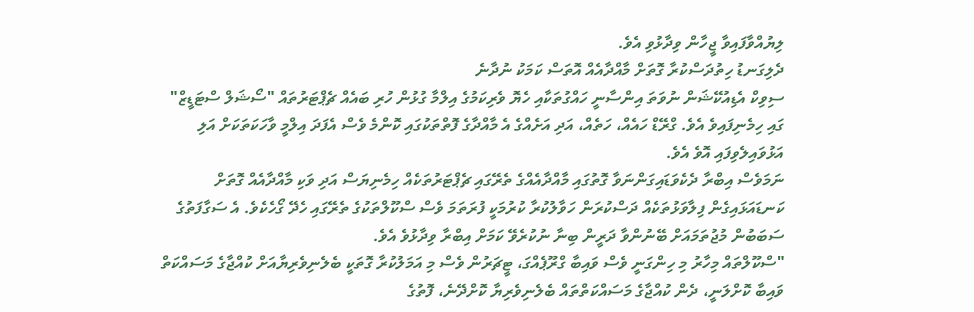ލިޔުއްވާފައިވާ ޖީހާން ވިދާޅުވި އެވެ.
ދެލިގަނޑު ހިތުދަސްކުރާ ގޮތަށް މާއްދާއެއް އޮތަސް ކަމަކު ނުދާނެ
ސިވިކް އެޑިއުކޭޝަން ނުވަތަ އިންސާނީ ހައްގުތަކާއި ހެޔޮ ވެރިކަމުގެ އިލްމާ ގުޅުން ހުރި ބައެއް ޗެޕްޓަރުތައް "ސޯޝަލް ސްޓަޑީޒް" ގައި ހިމެނިފައިވެ އެވެ. ގްރޭޑް ހައެއް، ހަތެއް، އަދި އަށެއްގެ އެ މާއްދާގެ ފޮތްތަކުގައި ކޮންމެ ވެސް އެފަދަ އިލްމީ ވާހަކަތަކަށް އަލި އަޅުވައިލެވިފައި އޮވެ އެވެ.
ނަމަވެސް އިބްރާ ދެކެވަޑައިގަންނަވާ ގޮތުގައި މާއްދާއެއްގެ ތެރޭގައި ޗެޕްޓަރުތަކެއް ހިމެނިޔަސް އަދި ވަކި މާއްދާއެއް ގޮތަށް ކަނޑައަޅައިގެން ފިލާވަޅުތަކެއް ދަސްކުރަން ހަވާލުކުރާ ކުރުމަކީ ފުރަތަމަ ވެސް ސްކޫލްތަކުގެ ތެރޭގައި ހެދޭ ގޯހެކެވެ. އެ ސަގާފަތުގެ ސަބަބުން މުޖުތަމައަށް ބޭނުންވާ ދަރީން ބިނާ ނުކުރެވޭ ކަމަށް އިބްރާ ވިދާޅުވެ އެވެ.
"ސްކޫލްތައް މިހާރު މި ހިންގަނީ ވެސް ވައިބާ ގްރޫޕެއްގަ، ޓީޗަރުން ވެސް މި އަމަލުކުރާ ގޮތަކީ ބެލެނިވެރިޔާއަށް ކުއްޖާގެ މަސައްކަތް ވައިބާ ކޮށްލަނީ، ދެން ކުއްޖާގެ މަސައްކަތްތައް ބެލެނިވެރިޔާ ކޮށްދޭނެ، ފޮތުގެ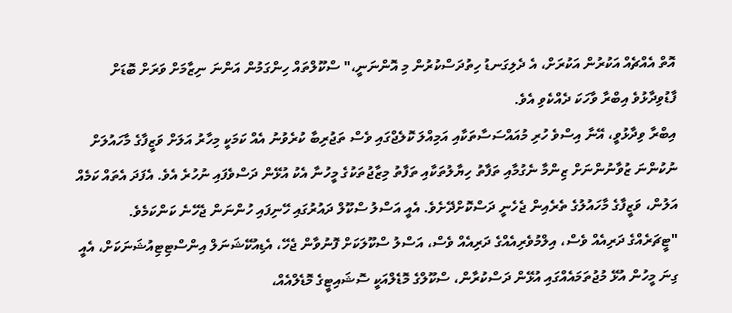އޮތް އެއްޗެއް އަކުރުން އަކުރަށް، އެ ދެލިގަނޑު ހިތުދަސްކުރުން މި އޮންނަނީ،" ސްކޫލްތައް ހިންގަމުން އަންނަ ނިޒާމަށް ވަރަށް ބޮޑަށް ފާޑުވިދާޅުވެ އިބްރާ ވާހަކަ ދެއްކެވި އެވެ.
އިބްރާ ވިދާޅުވީ، އޭނާ އިސްވެ ހުރި މުއައްސަސާތަކާއި އަމިއްލަ ކޮލެޖްގައި ވެސް ތަޖުރިބާ ކުރެވުނު އެއް ކަމަކީ މިހާރު އަލަށް ވަޒީފާގެ މާހައުލަށް ނުކުންނަ ޒުވާނުންނަށް ޒިންމާ ނެގުމާއި ތަފާތު ހިޔާލުތަކާއި ތަފާތު މިޒާޖުތަކުގެ މީހުނާ އެކު އުޅޭން ދަސްވެފައި ނުހުރެ އެވެ. އެފަދަ އެތައް ކަމެއް އަލުން، ވަޒީފާގެ މާހައުލުގެ ތެރެއިން ޖެހެނީ ދަސްކޮށްދޭށެވެ. އެއީ އަސްލު ސްކޫލް ދައުރުގައި ހޭނިފައި ހުންނަން ޖެހޭނެ ކަންކަމެވެ.
"ޓީޗަރެއްގެ ދަރިއެއް ވެސް، އިލްމުވެރިއެއްގެ ދަރިއެއް ވެސް، އަސްލު ސްކޫލަކަށް ފޮނުވާން ޖެހޭ، އެޑިއުކޭޝަނަލް އިންސްޓިޓިއުޝަނަކަށް، އެއީ ގިނަ މީހުން އުޅޭ މުޖުތަމައެއްގައި އުޅޭން ދަސްކުރާން، ސްކޫލްގެ މޮޑެލްއަކީ ސޮޝައިޓީގެ މޮޑެލްއެއް،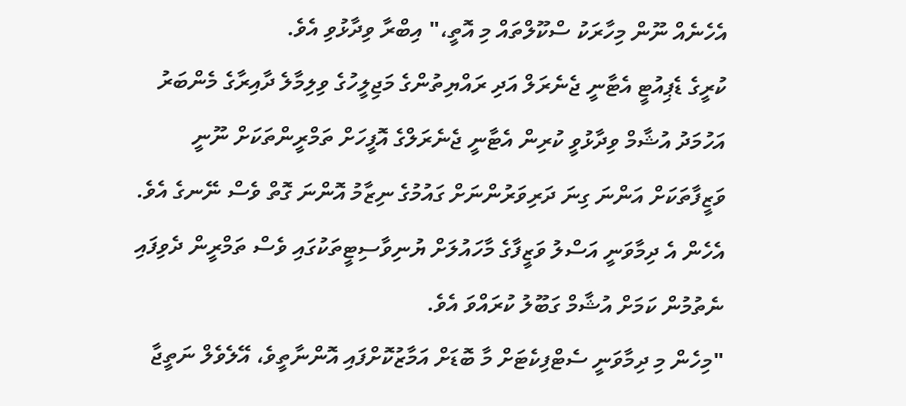އެހެނެއް ނޫން މިހާރަކު ސްކޫލްތައް މި އޮތީ،" އިބްރާ ވިދާޅުވި އެވެ.
ކުރީގެ ޑެޕިއުޓީ އެޓާނީ ޖެނެރަލް އަދި ރައްޔިތުންގެ މަޖިލީހުގެ ވިލިމާލެ ދާއިރާގެ މެންބަރު އަހުމަދު އުޝާމް ވިދާޅުވީ ކުރިން އެޓާނީ ޖެނެރަލްގެ އޮފީހަށް ތަމްރީންތަކަށް ނޫނީ ވަޒީފާތަކަށް އަންނަ ގިނަ ދަރިވަރުންނަށް ގައުމުގެ ނިޒާމު އޮންނަ ގޮތް ވެސް ނޭނގެ އެވެ. އެހެން އެ ދިމާވަނީ އަސްލު ވަޒީފާގެ މާހައުލަށް ޔުނިވާސިޓީތަކުގައި ވެސް ތަމްރީން ދެވިފައި ނެތުމުން ކަމަށް އުޝާމް ގަބޫލު ކުރައްވަ އެވެ.
"މިހެން މި ދިމާވަނީ ސެޓްފިކެޓަށް މާ ބޮޑަށް އަމާޒުކޮށްފައި އޮންނާތީވެ، އޭލެވެލް ނަތީޖާ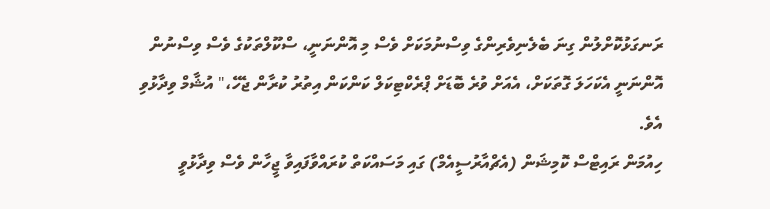ރަނގަޅުކޮށްލުން ގިނަ ބެލެނިވެރިންގެ ވިސްނުމަކަށް ވެސް މި އޮންނަނީ، ސްކޫލްތަކުގެ ވެސް ވިސްނުން އޮންނަނީ އެކަހަލަ ގޮތަކަށް، އެއަށް ވުރެ ބޮޑަށް ޕްރެކްޓިކަލް ކަންކަން އިތުރު ކުރާން ޖެހޭ،" އުޝާމް ވިދާޅުވި އެވެ.
ހިއުމަން ރައިޓްސް ކޮމިޝަން (އެޗްއާރުސީއެމް) ގައި މަސައްކަތް ކުރައްވާފައިވާ ޖީހާން ވެސް ވިދާޅުވީ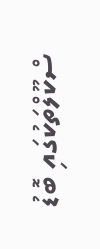ސްކޫލްތަކުގައި ބޮޑު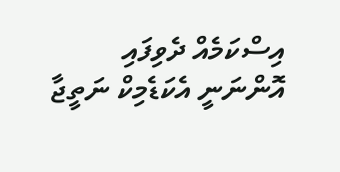އިސްކަމެއް ދެވިފައި އޮންނަނީ އެކަޑެމިކް ނަތީޖާ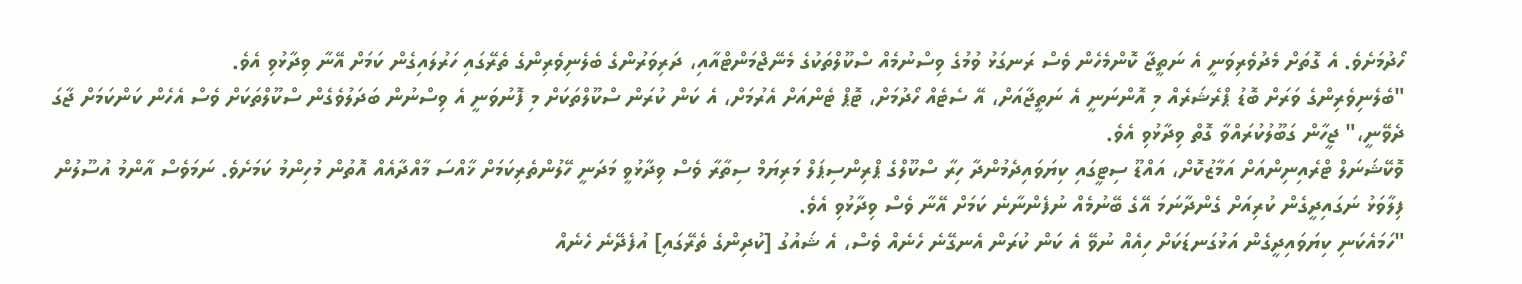ހޯދުމަށެވެ. އެ ގޮތަށް މެދުވެރިވަނީ އެ ނަތީޖާ ކޮންމެހެން ވެސް ރަނގަޅު ވުމުގެ ވިސްނުމެއް ސްކޫލްތަކުގެ މެނޭޖްމަންޓްއާއި، ދަރިވަރުންގެ ބެލެނިވެރިންގެ ތެރޭގައި ހަރުލައިގެން ކަމަށް އޭނާ ވިދާޅުވި އެވެ.
"ބެލެނިވެރިންގެ ވަރަށް ބޮޑު ޕްރެޝަރެއް މި އޮންނަނީ އެ ނަތީޖާއަށް، އޭ ސެޓެއް ހޯދުމަށް، ޓޮޕް ޓެންއަށް އެރުމަށް، އެ ކަން ކުރަން ސްކޫލްތަކަށް މި ފޮނުވަނީ އެ ވިސްނުން ބަދަލުވެގެން ސްކޫލްތަކަށް ވެސް އެހެން ކަންކަމަށް ޖާގަ ދެވޭނީ،" ޖީހާން ގަބޫލުކުރައްވާ ގޮތް ވިދާޅުވި އެވެ.
ވޮކޭޝަނަލް ޓްރެއިނިންއަށް އަމާޒުކޮށް، އައްޑޫ ސިޓީގައި ކިޔަވައިދެމުންދާ ހިރާ ސްކޫލްގެ ޕްރިންސިޕަލް މަރިޔަމް ސިތާރާ ވެސް ވިދާޅުވީ މަދަނީ ހޭލުންތެރިކަމަށް ޚާއްސަ މާއްދާއެއް އޮތުން މުހިންމު ކަމަށެވެ. ނަމަވެސް އާންމު އުސޫލުން ފިލާވަޅު ނަގައިދީގެން ކުރިއަށް ގެންދާނަމަ އޭގެ ބޭނުމެއް ނުފެންނާނެ ކަމަށް އޭނާ ވެސް ވިދާޅުވި އެވެ.
"ހަމައެކަނި ކިޔަވައިދީގެން އަޅުގަނޑަކަށް ހިއެއް ނުވޭ އެ ކަން ކުރަން އެނގޭނެ ހެނެއް ވެސް، އެ ޝައުގު [ކުދިންގެ ތެރޭގައި] އުފެދޭނެ ހެނެއް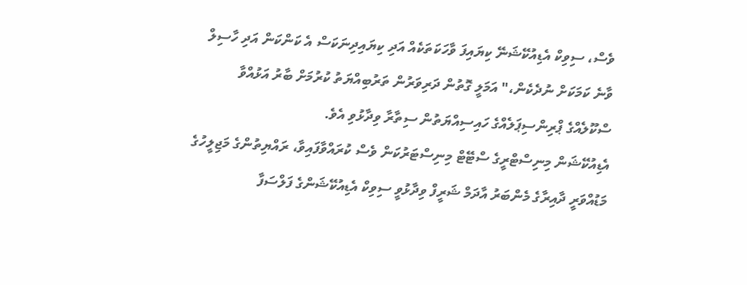ވެސް، ސިވިކް އެޑިއުކޭޝަނޭ ކިޔައިފަ ވާހަކަތަކެއް އަދި ކިޔައިދިނަކަސް އެ ކަންކަން އަދި ހާސިލް ވާނެ ކަމަކަށް ނުދެކެން،" އަމަލީ ގޮތުން ދަރިވަރުން ތަރުބިއްޔަތު ކުރުމަށް ބާރު އަޅުއްވާ ސްކޫލެއްގެ ޕްރިންސިޕަލެއްގެ ހައިސިއްޔަތުން ސިތާރާ ވިދާޅުވި އެވެ.
އެޑިއުކޭޝަން މިނިސްޓްރީގެ ސްޓޭޓް މިނިސްޓަރުކަން ވެސް ކުރައްވާފައިވާ، ރައްޔިތުންގެ މަޖިލީހުގެ މަޑުއްވަރީ ދާއިރާގެ މެންބަރު އާދަމް ޝަރީފް ވިދާޅުވީ ސިވިކް އެޑިއުކޭޝަންގެ ފަލްސަފާ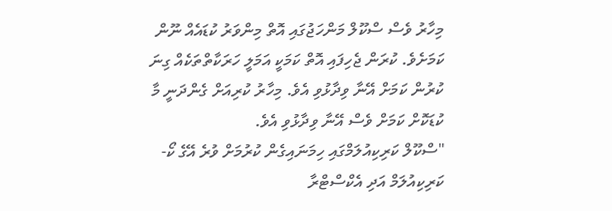މިހާރު ވެސް ސްކޫލް މަންހަޖުގައި އޮތް މިންވަރު ކުޑައެއް ނޫން ކަމަށެވެ. ކުރަން ޖެހިފައި އޮތް ކަމަކީ އަމަލީ ހަރަކާތްތަކެއް ގިނަ ކުރުން ކަމަށް އޭނާ ވިދާޅުވި އެވެ. މިހާރު ކުރިއަށް ގެންދަނީ މާ ކުޑަކޮށް ކަމަށް ވެސް އޭނާ ވިދާޅުވި އެވެ.
"ސްކޫލް ކަރިކިއުލަމްގައި ހިމަނައިގެން ކުރުމަށް ވުރެ އޭގެ ކޯ-ކަރިކިއުލަމް އަދި އެކްސްޓްރާ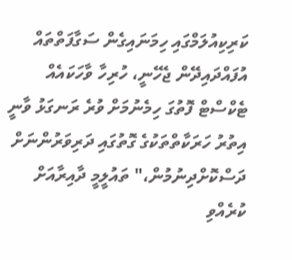ކަރިކިއުލަމްގައި ހިމަނައިގެން ސަގާފަތްތައް އުފައްދައިދޭން ޖެހޭނީ، ހުރިހާ ވާހަކައެއް ޓެކްސްޓް ފޮތުގަ ހިމެނުމަށް ވުރެ ރަނގަޅު ވާނީ އިތުރު ހަރަކާތްތަކުގެ ގޮތުގައި ދަރިވަރުންނަށް ދަސްކޮށްދިނުމުން،" ތައުލީމީ ދާއިރާއަށް ކުރެއްވި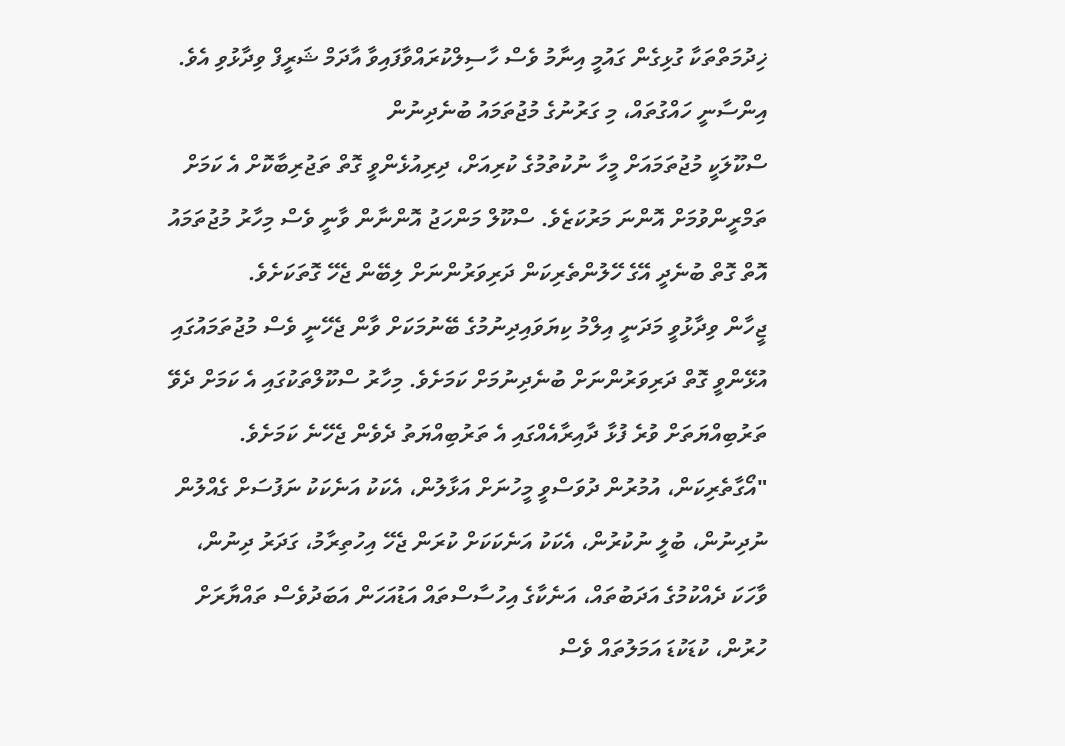ޚިދުމަތްތަކާ ގުޅިގެން ގައުމީ އިނާމު ވެސް ހާސިލްކުރައްވާފައިވާ އާދަމް ޝަރީފް ވިދާޅުވި އެވެ.
އިންސާނީ ހައްގުތައް، މި ގަރުނުގެ މުޖުތަމައު ބުނެދިނުން
ސްކޫލަކީ މުޖުތަމައަށް މީހާ ނުކުތުމުގެ ކުރިއަށް، ދިރިއުޅެންވީ ގޮތް ތަޖުރިބާކޮށް އެ ކަމަށް ތަމްރީންވުމަށް އޮންނަ މަރުކަޒެވެ. ސްކޫލް މަންހަޖު އޮންނާން ވާނީ ވެސް މިހާރު މުޖުތަމައު އޮތް ގޮތް ބުނެދީ އޭގެ ހޭލުންތެރިކަން ދަރިވަރުންނަށް ލިބޭން ޖެހޭ ގޮތަކަށެވެ.
ޖީހާން ވިދާޅުވީ މަދަނީ އިލްމު ކިޔަވައިދިނުމުގެ ބޭނުމަކަށް ވާން ޖެހޭނީ ވެސް މުޖުތަމައުގައި އުޅޭންވީ ގޮތް ދަރިވަރުންނަށް ބުނެދިނުމަށް ކަމަށެވެ. މިހާރު ސްކޫލްތަކުގައި އެ ކަމަށް ދެވޭ ތަރުބިއްޔަތަށް ވުރެ ފުޅާ ދާއިރާއެއްގައި އެ ތަރުބިއްޔަތު ދެވެން ޖެހޭނެ ކަމަށެވެ.
"އޯގާތެރިކަން، އުމުރުން ދުވަސްވީ މީހުނަށް އަޅާލުން، އެކަކު އަނެކަކު ނަފުސަށް ގެއްލުން ނުދިނުން، ބުލީ ނުކުރުން، އެކަކު އަނެކަކަށް ކުރަން ޖެހޭ އިހުތިރާމު، ގަދަރު ދިނުން، ވާހަކަ ދެއްކުމުގެ އަދަބުތައް، އަނެކާގެ އިހުސާސްތައް އަޑުއަހަން އަބަދުވެސް ތައްޔާރަށް ހުރުން، ކުޑަކުޑަ އަމަލުތައް ވެސް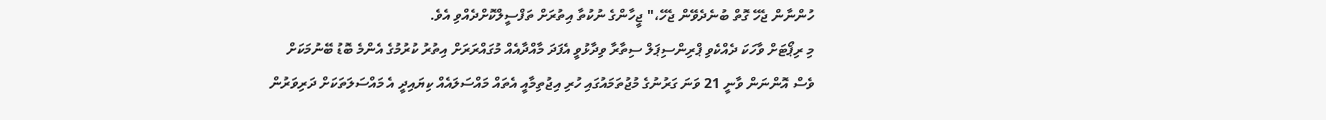ހުންނާން ޖެހޭ ގޮތް ބުނެދެވޭން ޖެހޭ،" ޖީހާންގެ ނުކުތާ އިތުރަށް ތަފްސީލްކޮށްދެއްވި އެވެ.
މި ރިޕޯޓަށް ވާހަކަ ދެއްކެވި ޕްރިންސިޕަލް ސިތާރާ ވިދާޅުވީ އެފަދަ މާއްދާއެއް މުގައްރަރަށް އިތުރު ކުރުމުގެ އެންމެ ބޮޑު ބޭނުމަކަށް ވެސް އޮންނަން ވާނީ 21 ވަނަ ގަރުނުގެ މުޖުތަމައުގައި ހުރި އިޖުތިމާއީ އެތައް މައްސަލައެއް ކިޔައިދީ އެ މައްސަލަތަކަށް ދަރިވަރުން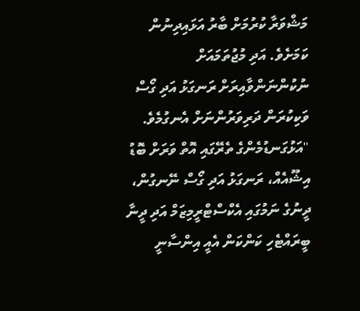މަޝްވަރާ ކުރުމަށް ބާރު އަޅައިދިނުން ކަމަށެވެ. އަދި މުޖުތަމައަށް ނުކުންނަންވާއިރަށް ރަނގަޅު އަދި ގޯސް ވަކިކުރަން ދަރިވަރުންނަށް އެނގުމެވެ.
"އަޅުގަނޑުމެންގެ ތެރޭގައި އޮތް ވަރަށް ބޮޑު އިޝޫއެއް، ރަނގަޅު އަދި ގޯސް ނޭނގުން، ދީނުގެ ނަމުގައި އެކްސްޓްރީމިޒަމް އަދި ދީނާ ބީރައްޓެހި ކަންކަން އެއީ އިންސާނީ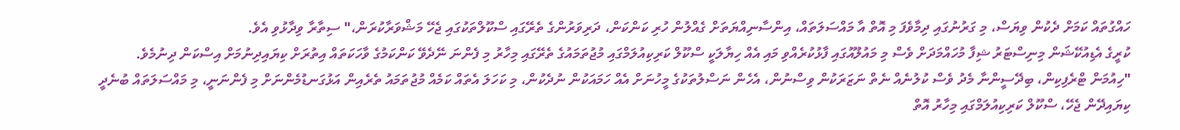ހައްގުތައް ކަމަށް ދެކުން ވިޔަސް، މި ގަރުނުގައި ދިމާވެފަ މި އޮތް އާ މައްސަލަތައް، އިންސާނިއްޔަތަށް ގެއްލުން ހުރި ކަންކަން، ދަރިވަރުންގެ ތެރޭގައި ސްކޫލްތަކުގައި ޖެހޭ މަޝްވަރާކުރަން،" ސިތާރާ ވިދާޅުވި އެވެ.
ކުރީގެ އެޑިއުކޭޝަން މިނިސްޓަރު ޝިފާ މުހައްމަދަށް ވެސް މި މައުލޫއުގައި ފާޅުކުރެއްވި މައި އެއް ހިޔާލަކީ ސްކޫލް ކަރިކިއުލަމްގައި މުޖުތަމައުގެ ތެރޭގައި މިހާރު މި ފެންނަ ނޭދެވޭ ކަންކަމުގެ ވާހަކަތައް އިތުރަށް ކިޔައިދިނުމަށް އިސްކަން ދިނުމެވެ.
"ހިއުމަން ޓްރެފިކިން، ބިދޭސީންނާ މެދު ވެސް ކުލުނެއް ނެތް ނަޒަރަކުން ވިސްނުން، އެހެން ނަސްލުތަކުގެ މީހުނަށް އެއް ހަމައަކުން ނުދެކުން، މި ކަހަލަ އެތައް ކަމެއް މުޖުތަމައު ތެރެއިން އަޅުގަނޑުމެންނަށް މި ފެންނަނީ، މި މައްސަލަތައް ބުނެދީ ކިޔައިދޭން ޖެހޭ، ސްކޫލް ކަރިކިއުލަމްގައި މިހާރު އޮތް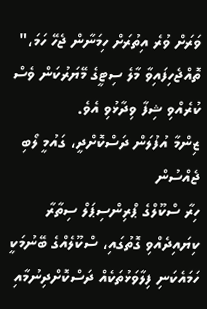ވަރަށް ވުރެ އިތުރަށް ހިމަނާން ޖެހޭ ހަމަ،" ތޮއްޖެހިފައިވާ މާލެ ސިޓީގެ މޭޔަރުކަން ވެސް ކުރެއްވި ޝިފާ ވިދާޅުވި އެވެ.
ޒިންމާ އުފުލަން ދަސްކޮށްދީ، ގައުމީ ލޯބި ޖެއްސުން
ހިރާ ސްކޫލްގެ ޕްރިންސިޕަލް ސިތާރާ ކިޔައިދެއްވި ގޮތުގައި، ސްކޫލެއްގެ ބޭނުމަކީ ހަމައެކަނި ފިލާވަޅުތަކެއް ދަސްކޮށްދިނުމާއި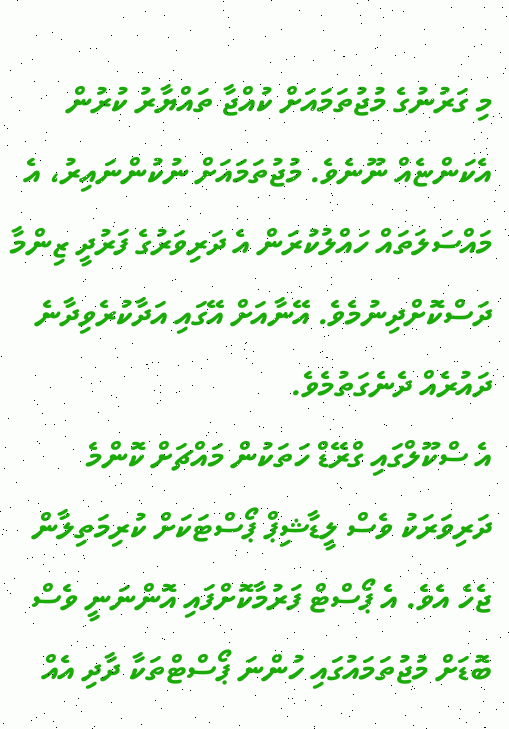މި ގަރުނުގެ މުޖުތަމައަށް ކުއްޖާ ތައްޔާރު ކުރުން އެކަންޏެއް ނޫނެވެ. މުޖުތަމައަށް ނުކުންނައިރު، އެ މައްސަލަތައް ހައްލުކުރަން އެ ދަރިވަރުގެ ފަރުދީ ޒިންމާ ދަސްކޮށްދިނުމެވެ. އޭނާއަށް އޭގައި އަދާކުރެވިދާނެ ދައުރެއް ދެނެގަތުމެވެ.
އެ ސްކޫލްގައި ގްރޭޑް ހަތަކުން މައްޗަށް ކޮންމެ ދަރިވަރަކު ވެސް ލީޑާޝިޕް ޕޯސްޓަކަށް ކުރިމަތިލާން ޖެހެ އެވެ. އެ ޕޯސްޓް ފަރުމާކޮށްފައި އޮންނަނީ ވެސް ބޮޑަށް މުޖުތަމައުގައި ހުންނަ ޕޯސްޓްތަކާ ދާދި އެއް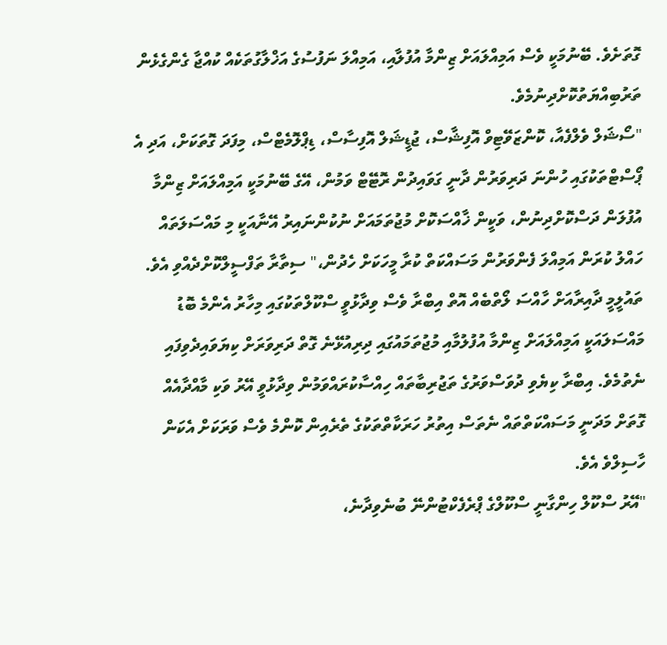ގޮތަށެވެ. ބޭނުމަކީ ވެސް އަމިއްލައަށް ޒިންމާ އުފުލާއި، އަމިއްލަ ނަފުސުގެ އަޚްލާގުތަކެއް ކުއްޖާ ގެންގެޅެން ތަރުބިއްޔަތުކޮށްދިނުމެވެ.
"ސޯޝަލް ވެލްފެއާ، ކޮންޒަވޭޓިވް އޮފިޝާސް، ޖުޑީޝަލް އޮފިސާސް، ޑިޕްލޮމެޓްސް، މިފަދަ ގޮތަކަށް، އަދި އެ ޕޯސްޓްތަކުގައި ހުންނަ ދަރިވަރުން ދާނީ ގަވައިދުން ރޮޓޭޓް ވަމުން، އޭގެ ބޭނުމަކީ އަމިއްލައަށް ޒިންމާ އުފުލަން ދަސްކޮށްދިނުން، ވަކީން ޚާއްސަކޮށް މުޖުތަމައަށް ނުކުންނައިރު އޭނާއަކީ މި މައްސަލަތައް ހައްލު ކުރަން އަމިއްލަ ފެންވަރުން މަސައްކަތް ކުރާ މީހަކަށް ހެދުން،" ސިތާރާ ތަފްސީލްކޮށްދެއްވި އެވެ.
ތައުލީމީ ދާއިރާއަށް ހާއްސަ ލޯތްބެއް އޮތް އިބްރާ ވެސް ވިދާޅުވީ ސްކޫލްތަކުގައި މިހާރު އެންމެ ބޮޑު މައްސަލައަކީ އަމިއްލައަށް ޒިންމާ އުފުލުމާއި މުޖުތަމައުގައި ދިރިއުޅޭނެ ގޮތް ދަރިވަރަށް ކިޔަވައިދެވިފައި ނެތުމެވެ. އިބްރާ ކިޔެވި ދުވަސްވަރުގެ ތަޖުރިބާތައް ހިއްސާކުރައްވަމުން ވިދާޅުވީ އޭރު ވަކި މާއްދާއެއް ގޮތަށް މަދަނީ މަސައްކަތްތައް ނެތަސް އިތުރު ހަރަކާތްތަކުގެ ތެރެއިން ކޮންމެ ވެސް ވަރަކަށް އެކަން ހާސިލްވެ އެވެ.
"އޭރު ސްކޫލް ހިންގާނީ ސްކޫލްގެ ޕްރެފެކްޓުންނޭ ބުނެވިދާނެ،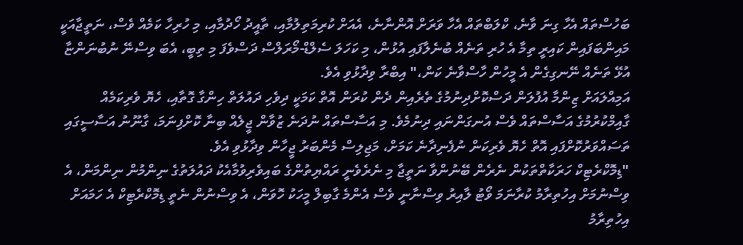ބަހުސްތައް އެހާ ގިނަ ވާނެ، ކްލަބްތައް އެހާ ވަރަށް އޮންނާނެ، އެއަށް ކުރިމަތިލުމާއި، ތާއީދު ހޯދުމާއި، މި ހުރިހާ ކަމެއް ވެސް، ނަތީޖާއަކީ މައިންބަފައިން ކައިރީ ތިމާ އެ ހުރި ތަނެއް ބުނެލާފައި އުޅުން، މި ކަހަލަ ސެލްޑް-މޯރަލްސް ދަސްވެފަ މި ތިބީ، އެބަ ވިސްނޭ ނުބުނަންޏާ އުޅޭ ތަނެއް ނޭނގިގެން އެ މީހުން ހާސްވާނެ ކަން،" އިބްރާ ވިދާޅުވި އެވެ.
އަމިއްލައަށް ޒިންމާ އުފުލަން ދަސްކޮށްދިނުމުގެ ތެރެއިން ދެން ކުރަން އޮތް ކަމަކީ ދިވެހި ދައުލަތް ހިންގާ ގޮތާއި، ހެޔޮ ވެރިކަމެއް ގާއިމްކުރުމުގެ އަސާސްތައް ވެސް އުނގަންނައި ދިނުމެވެ. މި އަސާސްތައް ނުދަނެ ޒުވާން ޖީލެއް ބިނާ ކޮށްފިނަމަ، ގާނޫނު އަސާސީގައި ތަސައްވަރުކޮށްފައި އޮތް ހެޔޮ ވެރިކަން ނުފެނިދާނެ ކަމަށް، މަޖިލިސް މެންބަރު ޖީހާން ވިދާޅުވި އެވެ.
"ޑިމޮކްރެޓިކް ހަރަކާތްތަކުން ނެރެން ބޭނުންވާ ނަތީޖާ މި ނެރެވެނީ ރައްޔިތުންގެ ބައިވެރިވުމާއެކު ދައުލަތުގެ ނިންމުން ނިންމަން، އެ ވިސްނުމަށް އިހުތިރާމު ކުރާނަމަ ވޯޓު ލާއިރު ވިސްނާނީ ވެސް އެންމެ ގާބިލް މީހަކު ހޮވަން، އެ ވިސްނުން ނެތީ ޑިމޮކްރެޓިކް އެ ހަމައަށް އިހުތިރާމު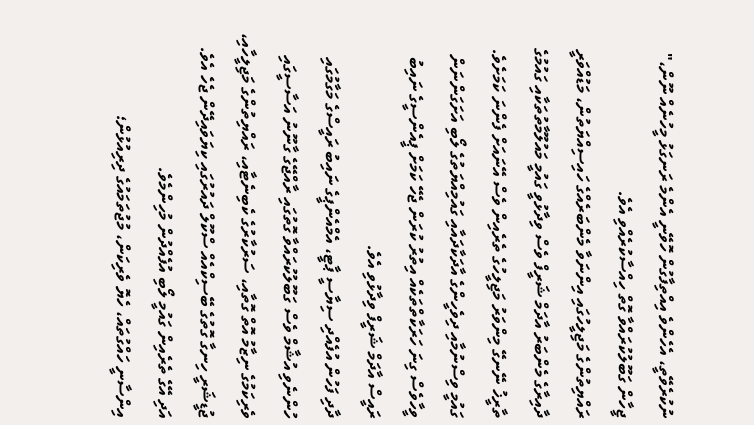ނުކުރެވޭތީ، އެހެންވެ އިއްތިފާގުން ހޮވޭނީ އެންމެ ރަނގަޅު މީހުނެއް ނޫން،" ޖީހާން ގަބޫލުކުރައްވާ ގޮތް ހިއްސާކުރެއްވި އެވެ.
ރައްޔިތުންގެ މަޖިލީހުގައި އިންނަވާ މެންބަރެއްގެ ހައިސިއްޔަތުން، މަޑުއްވަރީ ދާއިރާގެ މެންބަރު އާދަމް ޝަރީފް ވެސް ވިދާޅުވީ ގައުމީ މައުލޫމާތުތަކާއި ގައުމުގެ ތާރީޚު ނޭނގޭ މިންވަރު މަޖިލީހުގެ ތެރެއިން ވެސް އޭނައަށް ފެންނަ ކަމަށެވެ. ގައުމީ ވިސްނުމާއި ދިވެހީންގެ އާދަކާދައާއި ގައުމިއްޔަތުގެ ލޯބި އަށަގަންނަން ވީހާވެސް ގިނަ ހަރަކާތްތަކެއް އިތުރު ކުރަން ޖެހޭ ކަމަށް ޕީއެންސީގެ ނައިބު ރައީސް އާދަމް ޝަރީފް ވިދާޅުވި އެވެ.
ދާދި ފަހުން އުފެއްދި ސިޔާސީ ޕާޓީ، އެމްއެންޕީގެ ނައިބު ރައީސްގެ މަގާމުގައި ހުންނެވި އުޝާމް ވެސް ގަބޫލުކުރައްވާ ގޮތުގައި ރާއްޖޭގެ ގާނޫނު އަސާސީގައި ވެރިކަމުގެ ނިޒާމު އޮތް ގޮތާއި، ސަރުކާރުގެ ކެބިނެޓާއި، ރައްޔިތުންގެ މަޖިލީހާއި، ޖުޑީޝަރީ ހިނގާ ގޮތުގެ ބޭސިކްއެއް ސްކޫލް ދައުރުގައި ކިޔަވައިދޭން ޖެހެ އެވެ. އަދި އޭގެ ތެރެއިން ގައުމީ ލޯބި އުފެއްދުން މުހިންމެވެ.
އިންސާނީ ހައްގުތައް، ހެޔޮ ވެރިކަން، މުޖުތަމައުގެ ދިރިއުޅުން؛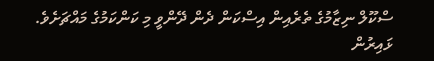ސްކޫލް ނިޒާމުގެ ތެރެއިން އިސްކަން ދެން ދޭންވީ މި ކަންކަމުގެ މައްޗަށެވެ. ޅައިރުން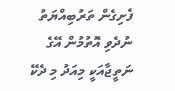ފެށިގެން ތަރުބިއްޔަތު ނުދެވި އޮތުމުން އޭގެ ނަތީޖާއަކީ މިއަދު މި ދެކޭ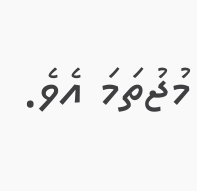މުޖުތަމަ އެވެ.